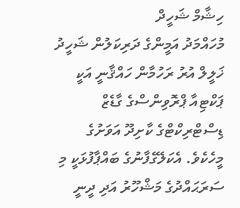ހިޝާމް ޝަހީދް
މުހައްމަދު އަމީންގެ ދަރިކަލުން ޝަހީދު ޚަލީލް އުރު ރަހުމާން ހައްޤާނީ އަކީ ޕަކްޓިއާ ޕްރޮވިންސްގެ ގާޑެޒް ޑިސްޓްރިކްޓްގެ ކާށިދޫ އަވަށުގެ މީހެކެވެ. އެކަލޭގެފާނުގެ ބައްޕާފުޅަކީ މި ސަރަޙައްދުގެ މަޝްހޫރު އަދި ދީނީ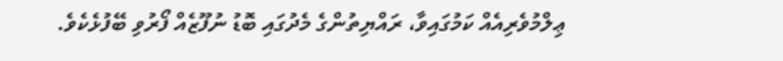ޢިލްމުވެރިއެއް ކަމުގައިވާ، ރައްޔިތުންގެ މެދުގައި ބޮޑު ނުފޫޒެއް ފޯރުވި ބޭފުޅެކެވެ.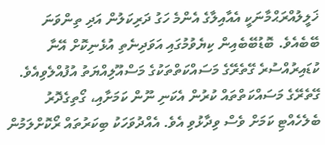ޚަލީލުއްރަޙްމާނަކީ އެއާއިލާގެ އެންމެ ހަގު ދަރިކަލުން އަދި ތިންވަނަ ބޭބެއެވެ. ބޮޑުބޭބެއިން ކިޔެވުމުގައި އަވަދިނެތި އުޅެނިކޮށް އޭނާ ކުޑައިރުއްސުރެ ގޭތެރޭގެ މަސައްކަތްތަކުގެ މަސްއޫލިއްޔަތު އުފުއްލެވިއެވެ. ގޭތެރޭގެ މަސައްކަތްތައް ކުރުން އެކަނި ނޫން ކަމަށާއި، ގޯތިގެދޮރު ބެލެހެއްޓި ކަމަށް ވެސް ވިދާޅުވި އެވެ. އެއްދުވަހަކު ބިކަރުތައް ރޯކޮށްލަމުން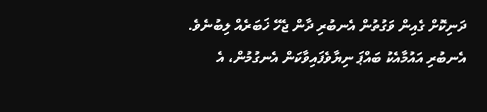ދަނިކޮށް ގެއިން ވަގުތުން އެނބުރި ދާން ޖެހޭ ޚަބަރެއް ލިބުނެވެ. އެނބުރި އައުމާއެކު ބައްޕަ ނިޔާވެފައިވާކަން އެނގުމުން، އެ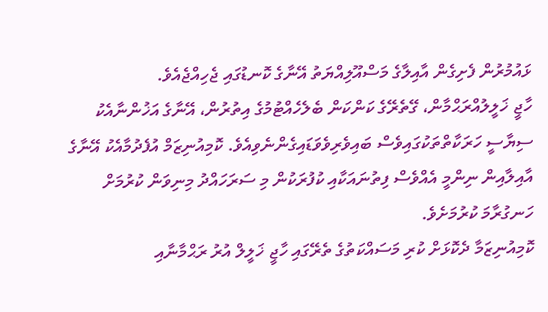ޅައުމުރުން ފެށިގެން އާއިލާގެ މަސްއޫލިއްޔަތު އޭނާގެ ކޮނޑުގައި ޖެހިއްޖެއެވެ.
ހާޖީ ޚަލީލުއްރަޙްމާން، ގޭތެރޭގެ ކަންކަން ބެލެހެއްޓުމުގެ އިތުރުން، އޭނާގެ އަޚުންނާއެކު ސިޔާސީ ހަރަކާތްތަކުގައިވެސް ބައިވެރިވެވަޑައިގެންނެވިއެވެ. ކޮމިއުނިޒަމް އުފެދުމާއެކު އޭނާގެ އާއިލާއިން ނިންމީ އެއްވެސް ފިތުނައަކާއި ކުފުރަކުން މި ސަރަހައްދު މިނިވަން ކުރުމަށް ހަނގުރާމަ ކުރުމަށެވެ.
ކޮމިއުނިޒަމާ ދެކޮޅަށް ކުރި މަސައްކަތުގެ ތެރޭގައި ހާޖީ ޚަލީލް އުރު ރަޙްމާނާއި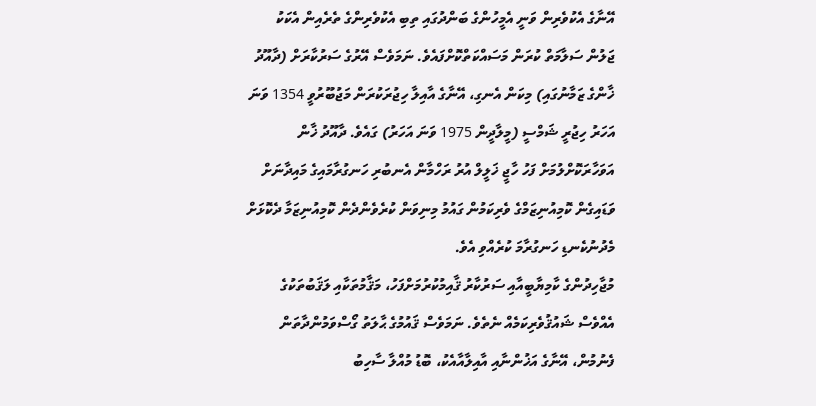އޭނާގެ އެކުވެރިން ވަނީ އެމީހުންގެ ބަންދުގައި ތިބި އެކުވެރިންގެ ތެރެއިން އެކަކު ޖަލުން ސަލާމަތް ކުރަން މަސައްކަތްކޮށްފައެވެ. ނަމަވެސް އޭރުގެ ސަރުކާރަށް (ދާއޫދު ޚާންގެ ޒަމާނުގައި) މިކަން އެނގި، އޭނާގެ އާއިލާ ހިޖުރަކުރަން މަޖުބޫރުވީ 1354 ވަނަ އަހަރު ހިޖުރީ ޝަމްސީ (މީލާދީން 1975 ވަނަ އަހަރު) ގައެވެ. ދާއޫދު ޚާން އަވަހާރަކޮށްލުމަށް ފަހު ހާޖީ ޚަލީލް އުރު ރަހްމާން އެނބުރި ހަނގުރާމައިގެ މައިދާނަށް ވަޑައިގެން ކޮމިއުނިޒަމްގެ ވެރިކަމުން ގައުމު މިނިވަން ކުރެވެންދެން ކޮމިއުނިޒަމާ ދެކޮޅަށް މެދުނުކެނޑި ހަނގުރާމަ ކުރެއްވި އެވެ.
މުޖާހިދުންގެ ކާމިޔާބީއާއި ސަރުކާރު ޤާއިމުކުރުމަށްފަހު، މަޤާމުތަކާއި ލަޤަބުތަކުގެ އެއްވެސް ޝައުޤުވެރިކަމެއް ނެތެވެ. ނަމަވެސް ޤައުމުގެ ޙާލަތު ގޯސްވަމުންދާތަން ފެނުމުން، އޭނާގެ އަޚުންނާއި އާއިލާއާއެކު، ބޮޑު މުއްލާ ސާހިބު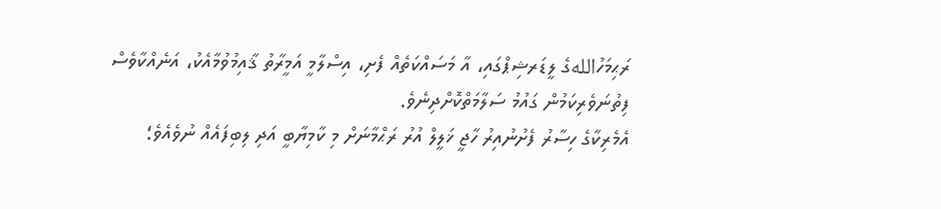ރަޙިމަހުاللهގެ ލީޑަރޝިޕްގައި، އާ މަސައްކަތެއް ފެށި، އިސްލާމީ އަމީރާތު ޤާއިމުވުމާއެކު، އަނެއްކާވެސް ފިތުނަވެރިކަމުން ގައުމު ސަލާމަތްކޮށްދިނެވެ.
އެމެރިކާގެ ހިސާރު ފެށުނުއިރު ހާޖީ ޚަލީލް އުރު ރަޙްމާނަށް މި ކާމިޔާބީ އަދި ލިބިފައެއް ނުވެއެވެ؛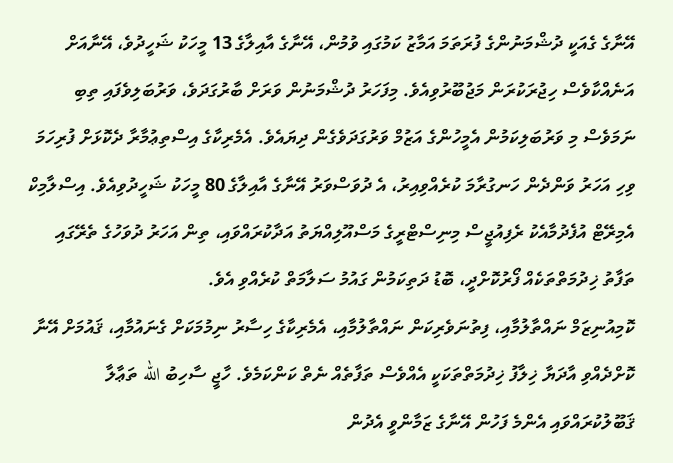އޭނާގެ ގެއަކީ ދުޝްމަނުންގެ ފުރަތަމަ އަމާޒު ކަމުގައި ވުމުން، އޭނާގެ އާއިލާގެ 13 މީހަކު ޝަހީދުވެ، އޭނާއަށް އަނެއްކާވެސް ހިޖުރަކުރަން މަޖުބޫރުވިއެވެ. މިފަހަރު ދުޝްމަނުން ވަރަށް ބާރުގަދަވެ، ވަރުބަލިވެފައި ތިބި ނަމަވެސް މި ވަރުބަލިކަމުން އެމީހުންގެ އަޒުމް ވަރުގަދަވެގެން ދިޔައެވެ. އެމެރިކާގެ އިސްތިޢުމާރާ ދެކޮޅަށް ފުރިހަމަ ވިހި އަހަރު ވަންދެން ހަނގުރާމަ ކުރެއްވިއިރު، އެ ދުވަސްވަރު އޭނާގެ އާއިލާގެ 80 މީހަކު ޝަހީދުވިއެވެ. އިސްލާމިކް އެމިރޭޓް އުފެދުމާއެކު ރެފިއުޖީސް މިނިސްޓްރީގެ މަސްއޫލިއްޔަތު އަދާކުރައްވައި، ތިން އަހަރު ދުވަހުގެ ތެރޭގައި ތަފާތު ޚިދުމަތްތަކެއް ފޯރުކޮށްދީ، ބޮޑު ދަތިކަމުން ގައުމު ސަލާމަތް ކުރެއްވި އެވެ.
ކޮމިއުނިޒަމް ނައްތާލުމާއި، ފިތުނަވެރިކަން ނައްތާލުމާއި، އެމެރިކާގެ ހިސާރު ނިމުމަކަށް ގެނައުމާއި، ޤައުމަށް އޭނާ ކޮށްދެއްވި އާދަޔާ ޚިލާފު ޚިދުމަތްތަކަކީ އެއްވެސް ތަފާތެއް ނެތް ކަންކަމެވެ. ހާޖީ ސާހިބު الله ތަޢާލާ ޤަބޫލުކުރައްވައި އެންމެ ފަހުން އޭނާގެ ޒަމާންވީ އެދުން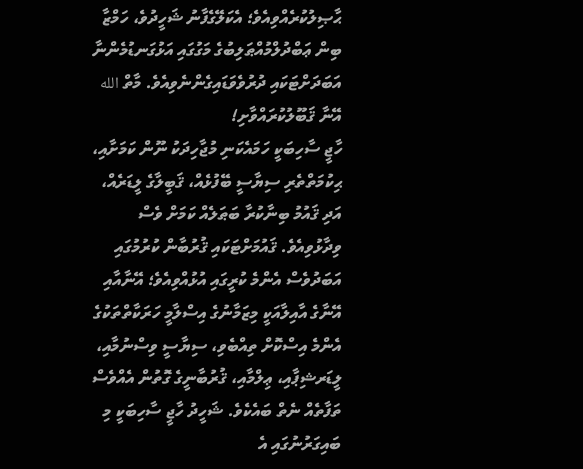ޙާޞިލުކުރެއްވިއެވެ؛ އެކަލޭގެފާނު ޝަހީދުވެ، ހަމްޒާ ބިން ޢަބްދުލްމުއްޠަލިބުގެ މަގުގައި އަޅުގަނޑުމެންނާ އަބަދަށްޓަކައި ދުރުވެވަޑައިގެންނެވިއެވެ. މާތް الله އޭނާ ޤަބޫލުކުރައްވާށި!
ހާޖީ ސާހިބަކީ ހަމައެކަނި މުޖާހިދަކު ނޫން ކަމަށާއި، ޙިކުމަތްތެރި ސިޔާސީ ބޭފުޅެއް، ޤަބީލާގެ ލީޑަރެއް، އަދި ޤައުމު ބިނާކުރާ ބަޠަލެއް ކަމަށް ވެސް ވިދާޅުވިއެވެ. ޤައުމަށްޓަކައި ޤުރުބާން ކުރުމުގައި އަބަދުވެސް އެންމެ ކުރީގައި އުޅުއްވިއެވެ؛ އޭނާއާއި އޭނާގެ އާއިލާއަކީ މިޒަމާނުގެ އިސްލާމީ ހަރަކާތްތަކުގެ އެންމެ އިސްކޮށް ތިއްބެވި، ސިޔާސީ ވިސްނުމާއި، ލީޑަރޝިޕާއި، ޢިލްމާއި، ޤުރުބާނީގެ ގޮތުން އެއްވެސް ތަފާތެއް ނެތް ބައެކެވެ. ޝަހީދު ހާޖީ ސާހިބަކީ މި ބައިގަރުނުގައި އެ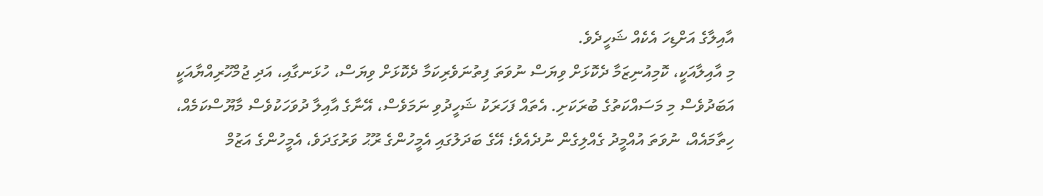އާއިލާގެ އަށްޑިހަ އެކެއް ޝަހީދެވެ.
މި އާއިލާއަކީ، ކޮމިއުނިޒަމާ ދެކޮޅަށް ވިޔަސް ނުވަތަ ފިތުނަވެރިކަމާ ދެކޮޅަށް ވިޔަސް، ހުޅަނގާއި، އަދި ޖުމްހޫރިއްޔާއަކީ އަބަދުވެސް މި މަސައްކަތުގެ ބުރަކަށި. އެތައް ފަހަރަކު ޝަހީދުވި ނަމަވެސް، އޭނާގެ އާއިލާ ދުވަހަކުވެސް މާޔޫސްކަމެއް، ހިތާމައެއް، ނުވަތަ އުއްމީދު ގެއްލިގެން ނުދެއެވެ؛ އޭގެ ބަދަލުގައި އެމީހުންގެ ރޫޙު ވަރުގަދަވެ، އެމީހުންގެ އަޒުމް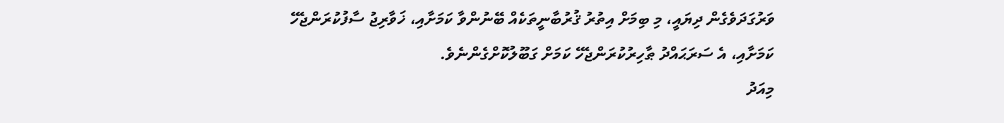ވަރުގަދަވެގެން ދިޔައީ، މި ބިމަށް އިތުރު ޤުރުބާނީތަކެއް ބޭނުންވާ ކަމަށާއި، ޚަވާރިޖު ސާފުކުރަންޖެހޭ ކަމަށާއި، އެ ސަރަޙައްދު ޠާހިރުކުރަންޖެހޭ ކަމަށް ގަބޫލުކޮށްގެންނެވެ.
މިއަދު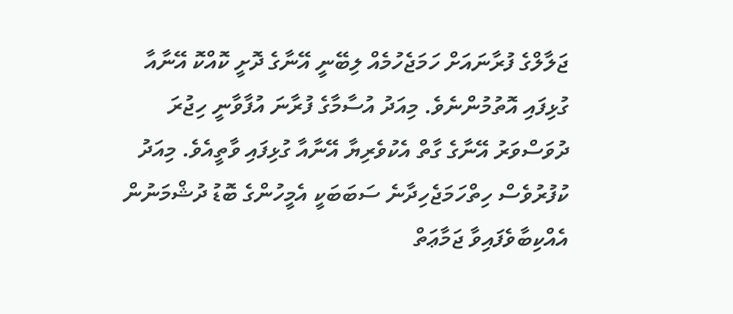ޖަލާލްގެ ފުރާނައަށް ހަމަޖެހުމެއް ލިބޭނީ އޭނާގެ ދޮށީ ކޮއްކޮ އޭނާއާ ގުޅިފައި އޮތުމުންނެވެ. މިއަދު އުސާމާގެ ފުރާނަ އުފާވާނީ ހިޖުރަ ދުވަސްވަރު އޭނާގެ ގާތް އެކުވެރިޔާ އޭނާއާ ގުޅިފައި ވާތީއެވެ. މިއަދު ކުފުރުވެސް ހިތްހަމަޖެހިދާނެ ސަބަބަކީ އެމީހުންގެ ބޮޑު ދުޝްމަނުން އެއްކިބާވެފައިވާ ޖަމާޢަތް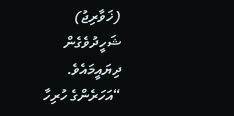(ޚަވާރިޖު) ޝަހީދުވެގެން ދިޔައީމައެވެ.
“އަހަރެންގެ ހުރިހާ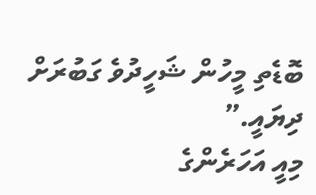ބޮޑެތި މީހުން ޝަހީދުވެ ގަބުރަށް ދިޔައީ.”
މިއީ އަހަރެންގެ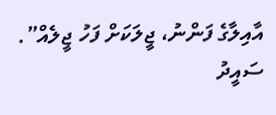އާއިލާގެ ފަންނު، ޖީލަކަށް ފަހު ޖީލެއް”.
ސައީދު